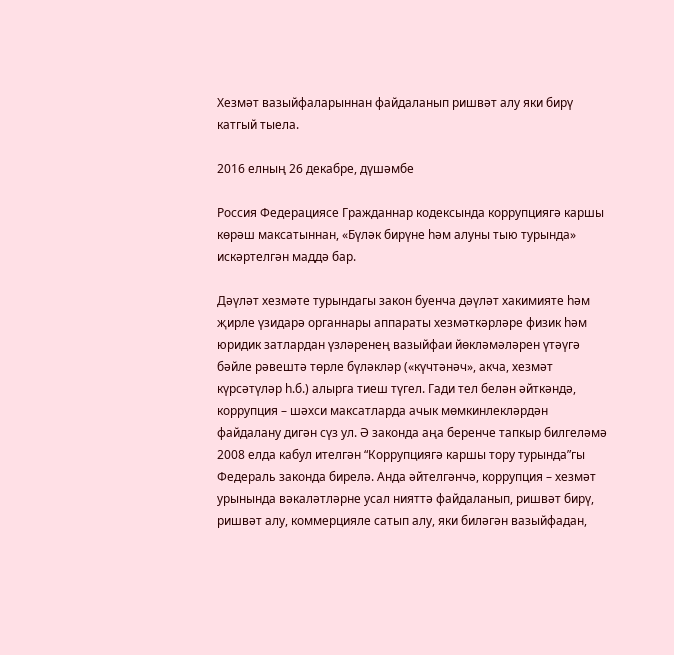Хезмәт вазыйфаларыннан файдаланып ришвәт алу яки бирү катгый тыела.

2016 елның 26 декабре, дүшәмбе

Россия Федерациясе Гражданнар кодексында коррупциягә каршы көрәш максатыннан, «Бүләк бирүне һәм алуны тыю турында» искәртелгән маддә бар.

Дәүләт хезмәте турындагы закон буенча дәүләт хакимияте һәм җирле үзидарә органнары аппараты хезмәткәрләре физик һәм юридик затлардан үзләренең вазыйфаи йөкләмәләрен үтәүгә бәйле рәвештә төрле бүләкләр («күчтәнәч», акча, хезмәт күрсәтүләр һ.б.) алырга тиеш түгел. Гади тел белән әйткәндә, коррупция – шәхси максатларда ачык мөмкинлекләрдән файдалану дигән сүз ул. Ә законда аңа беренче тапкыр билгеләмә 2008 елда кабул ителгән “Коррупциягә каршы тору турында”гы Федераль законда бирелә. Анда әйтелгәнчә, коррупция – хезмәт урынында вәкаләтләрне усал нияттә файдаланып, ришвәт бирү, ришвәт алу, коммерцияле сатып алу, яки биләгән вазыйфадан,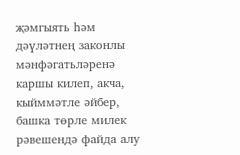җәмгыять һәм дәүләтнең законлы мәнфәгатьләренә каршы килеп, акча, кыйммәтле әйбер, башка төрле милек рәвешендә файда алу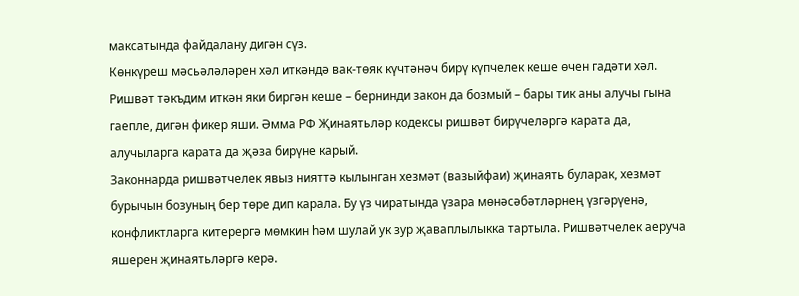максатында файдалану дигән сүз.
Көнкүреш мәсьәләләрен хәл иткәндә вак-төяк күчтәнәч бирү күпчелек кеше өчен гадәти хәл. Ришвәт тәкъдим иткән яки биргән кеше – бернинди закон да бозмый – бары тик аны алучы гына гаепле, дигән фикер яши. Әмма РФ Җинаятьләр кодексы ришвәт бирүчеләргә карата да, алучыларга карата да җәза бирүне карый.
Законнарда ришвәтчелек явыз нияттә кылынган хезмәт (вазыйфаи) җинаять буларак, хезмәт бурычын бозуның бер төре дип карала. Бу үз чиратында үзара мөнәсәбәтләрнең үзгәрүенә, конфликтларга китерергә мөмкин һәм шулай ук зур җаваплылыкка тартыла. Ришвәтчелек аеруча яшерен җинаятьләргә керә.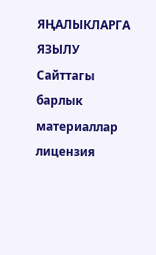ЯҢАЛЫКЛАРГА ЯЗЫЛУ
Сайттагы барлык материаллар лицензия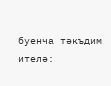буенча тәкъдим ителә: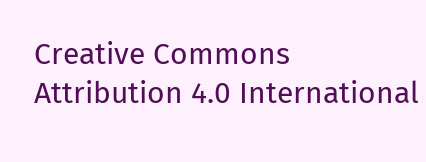Creative Commons Attribution 4.0 International